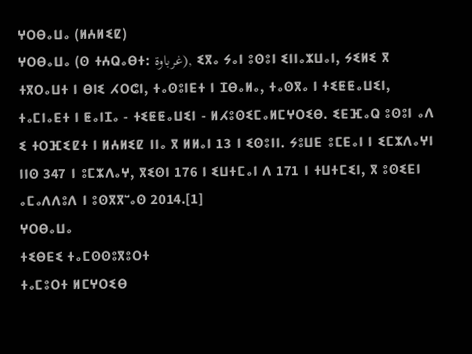ⵖⵔⴱⴰⵡⴰ (ⵍⵄⵍⵉⵇ)
ⵖⵔⴱⴰⵡⴰ (ⵙ ⵜⵄⵕⴰⴱⵜ: غرباوة), ⵉⴳⴰ ⵢⴰⵏ ⵓⵙⵓⵏ ⵉⵏⵏⴰⵣⵡⴰⵏ, ⵢⵉⵍⵉ ⴳ ⵜⴳⵔⴰⵡⵜ ⵏ ⴱⵏⵉ ⵃⵔⵛⵏ, ⵜⴰⵙⵓⵏⴹⵜ ⵏ ⵊⴱⴰⵍⴰ, ⵜⴰⵙⴳⴰ ⵏ ⵜⵉⵟⵟⴰⵡⵉⵏ, ⵜⴰⵎⵏⴰⴹⵜ ⵏ ⵟⴰⵏⵊⴰ - ⵜⵉⵟⵟⴰⵡⵉⵏ - ⵍⵃⵓⵙⵉⵎⴰⵍⵎⵖⵔⵉⴱ. ⵉⴹⴼⴰⵕ ⵓⵙⵓⵏ ⴰⴷ ⵉ ⵜⵔⴼⵉⵇⵜ ⵏ ⵍⵄⵍⵉⵇ ⵏⵏⴰ ⴳ ⵍⵍⴰⵏ 13 ⵏ ⵉⵙⵓⵏⵏ. ⵢⵓⵡⴹ ⵓⵎⴹⴰⵏ ⵏ ⵉⵎⵣⴷⴰⵖⵏ ⵏⵏⵙ 347 ⵏ ⵓⵎⵣⴷⴰⵖ, ⴳⵉⵙⵏ 176 ⵏ ⵉⵡⵜⵎⴰⵏ ⴷ 171 ⵏ ⵜⵡⵜⵎⵉⵏ, ⴳ ⵓⵙⵉⴹⵏ ⴰⵎⴰⴷⴷⵓⴷ ⵏ ⵓⵙⴳⴳⵯⴰⵙ 2014.[1]
ⵖⵔⴱⴰⵡⴰ
ⵜⵉⴱⴹⵉ ⵜⴰⵎⵙⵙⵓⴳⵓⵔⵜ
ⵜⴰⵎⵓⵔⵜ ⵍⵎⵖⵔⵉⴱ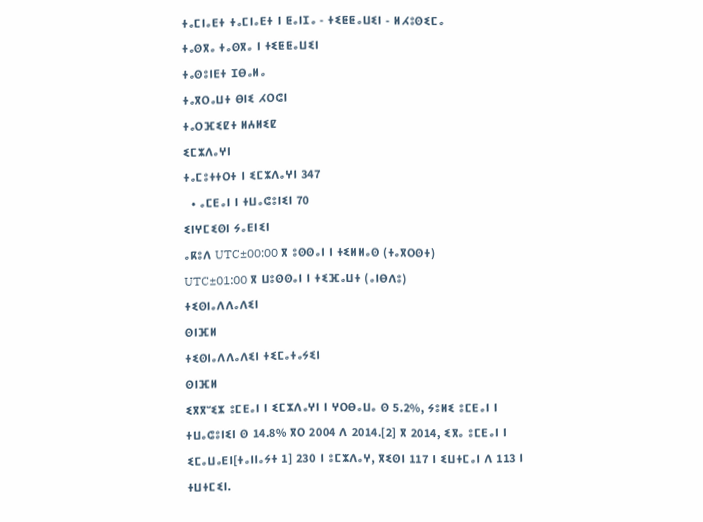ⵜⴰⵎⵏⴰⴹⵜ ⵜⴰⵎⵏⴰⴹⵜ ⵏ ⵟⴰⵏⵊⴰ - ⵜⵉⵟⵟⴰⵡⵉⵏ - ⵍⵃⵓⵙⵉⵎⴰ
ⵜⴰⵙⴳⴰ ⵜⴰⵙⴳⴰ ⵏ ⵜⵉⵟⵟⴰⵡⵉⵏ
ⵜⴰⵙⵓⵏⴹⵜ ⵊⴱⴰⵍⴰ
ⵜⴰⴳⵔⴰⵡⵜ ⴱⵏⵉ ⵃⵔⵛⵏ
ⵜⴰⵔⴼⵉⵇⵜ ⵍⵄⵍⵉⵇ
ⵉⵎⵣⴷⴰⵖⵏ
ⵜⴰⵎⵓⵜⵜⵔⵜ ⵏ ⵉⵎⵣⴷⴰⵖⵏ 347
  • ⴰⵎⴹⴰⵏ ⵏ ⵜⵡⴰⵛⵓⵏⵉⵏ 70
ⵉⵏⵖⵎⵉⵙⵏ ⵢⴰⴹⵏⵉⵏ
ⴰⴽⵓⴷ UTC±00:00 ⴳ ⵓⵙⵙⴰⵏ ⵏ ⵜⵉⵍⵍⴰⵙ (ⵜⴰⴳⵔⵙⵜ)
UTC±01:00 ⴳ ⵡⵓⵙⵙⴰⵏ ⵏ ⵜⵉⴼⴰⵡⵜ (ⴰⵏⴱⴷⵓ)
ⵜⵉⵙⵏⴰⴷⴷⴰⴷⵉⵏ
ⵙⵏⴼⵍ
ⵜⵉⵙⵏⴰⴷⴷⴰⴷⵉⵏ ⵜⵉⵎⴰⵜⴰⵢⵉⵏ
ⵙⵏⴼⵍ
ⵉⴳⴳⵯⵉⵣ ⵓⵎⴹⴰⵏ ⵏ ⵉⵎⵣⴷⴰⵖⵏ ⵏ ⵖⵔⴱⴰⵡⴰ ⵙ 5.2%, ⵢⵓⵍⵉ ⵓⵎⴹⴰⵏ ⵏ ⵜⵡⴰⵛⵓⵏⵉⵏ ⵙ 14.8% ⴳⵔ 2004 ⴷ 2014.[2] ⴳ 2014, ⵉⴳⴰ ⵓⵎⴹⴰⵏ ⵏ ⵉⵎⴰⵡⴰⴹⵏ[ⵜⴰⵏⵏⴰⵢⵜ 1] 230 ⵏ ⵓⵎⵣⴷⴰⵖ, ⴳⵉⵙⵏ 117 ⵏ ⵉⵡⵜⵎⴰⵏ ⴷ 113 ⵏ ⵜⵡⵜⵎⵉⵏ.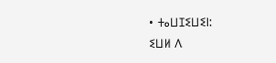• ⵜⴰⵡⵊⵉⵡⵉⵏ:
ⵉⵡⵍ ⴷ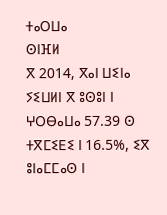ⵜⴰⵔⵡⴰ
ⵙⵏⴼⵍ
ⴳ 2014, ⴳⴰⵏ ⵡⵉⵏⴰ ⵢⵉⵡⵍⵏ ⴳ ⵓⵙⵓⵏ ⵏ ⵖⵔⴱⴰⵡⴰ 57.39 ⵙ ⵜⴳⵎⵉⴹⵉ ⵏ 16.5%, ⵉⴳ ⵓⵏⴰⵎⵎⴰⵙ ⵏ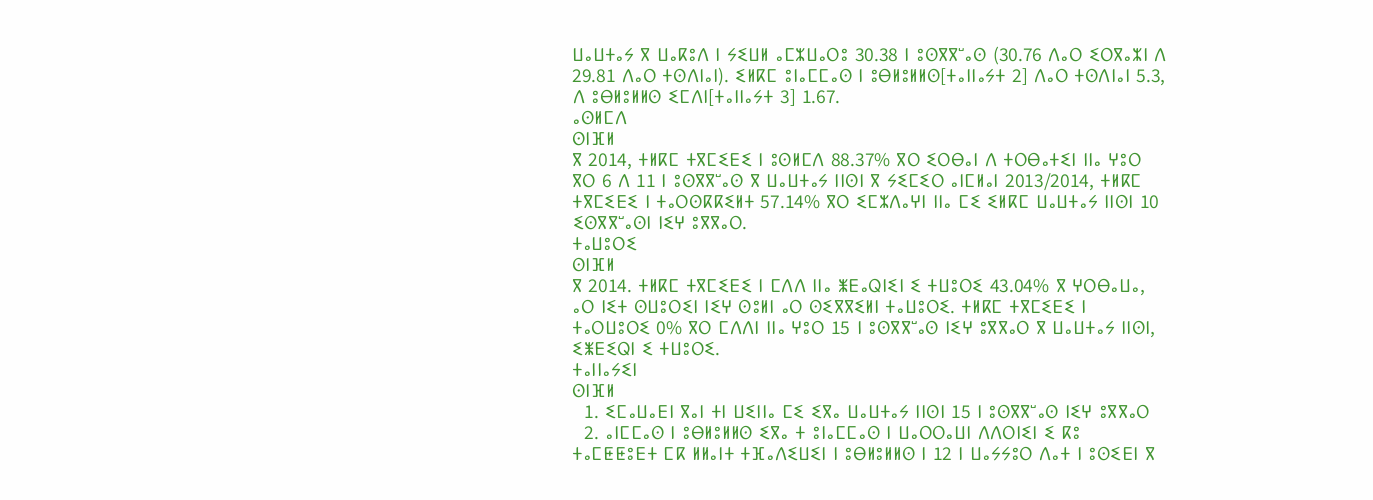ⵡⴰⵡⵜⴰⵢ ⴳ ⵡⴰⴽⵓⴷ ⵏ ⵢⵉⵡⵍ ⴰⵎⵣⵡⴰⵔⵓ 30.38 ⵏ ⵓⵙⴳⴳⵯⴰⵙ (30.76 ⴷⴰⵔ ⵉⵔⴳⴰⵣⵏ ⴷ 29.81 ⴷⴰⵔ ⵜⵙⴷⵏⴰⵏ). ⵉⵍⴽⵎ ⵓⵏⴰⵎⵎⴰⵙ ⵏ ⵓⴱⵍⵓⵍⵍⵙ[ⵜⴰⵏⵏⴰⵢⵜ 2] ⴷⴰⵔ ⵜⵙⴷⵏⴰⵏ 5.3, ⴷ ⵓⴱⵍⵓⵍⵍⵙ ⵉⵎⴷⵏ[ⵜⴰⵏⵏⴰⵢⵜ 3] 1.67.
ⴰⵙⵍⵎⴷ
ⵙⵏⴼⵍ
ⴳ 2014, ⵜⵍⴽⵎ ⵜⴳⵎⵉⴹⵉ ⵏ ⵓⵙⵍⵎⴷ 88.37% ⴳⵔ ⵉⵔⴱⴰⵏ ⴷ ⵜⵔⴱⴰⵜⵉⵏ ⵏⵏⴰ ⵖⵓⵔ ⴳⵔ 6 ⴷ 11 ⵏ ⵓⵙⴳⴳⵯⴰⵙ ⴳ ⵡⴰⵡⵜⴰⵢ ⵏⵏⵙⵏ ⴳ ⵢⵉⵎⵉⵔ ⴰⵏⵎⵍⴰⵏ 2013/2014, ⵜⵍⴽⵎ ⵜⴳⵎⵉⴹⵉ ⵏ ⵜⴰⵔⵙⴽⴽⵉⵍⵜ 57.14% ⴳⵔ ⵉⵎⵣⴷⴰⵖⵏ ⵏⵏⴰ ⵎⵉ ⵉⵍⴽⵎ ⵡⴰⵡⵜⴰⵢ ⵏⵏⵙⵏ 10 ⵉⵙⴳⴳⵯⴰⵙⵏ ⵏⵉⵖ ⵓⴳⴳⴰⵔ.
ⵜⴰⵡⵓⵔⵉ
ⵙⵏⴼⵍ
ⴳ 2014. ⵜⵍⴽⵎ ⵜⴳⵎⵉⴹⵉ ⵏ ⵎⴷⴷ ⵏⵏⴰ ⵥⴹⴰⵕⵏⵉⵏ ⵉ ⵜⵡⵓⵔⵉ 43.04% ⴳ ⵖⵔⴱⴰⵡⴰ, ⴰⵔ ⵏⵉⵜ ⵙⵡⵓⵔⵉⵏ ⵏⵉⵖ ⵙⵓⵍⵏ ⴰⵔ ⵙⵉⴳⴳⵉⵍⵏ ⵜⴰⵡⵓⵔⵉ. ⵜⵍⴽⵎ ⵜⴳⵎⵉⴹⵉ ⵏ ⵜⴰⵔⵡⵓⵔⵉ 0% ⴳⵔ ⵎⴷⴷⵏ ⵏⵏⴰ ⵖⵓⵔ 15 ⵏ ⵓⵙⴳⴳⵯⴰⵙ ⵏⵉⵖ ⵓⴳⴳⴰⵔ ⴳ ⵡⴰⵡⵜⴰⵢ ⵏⵏⵙⵏ, ⵉⵥⴹⵉⵕⵏ ⵉ ⵜⵡⵓⵔⵉ.
ⵜⴰⵏⵏⴰⵢⵉⵏ
ⵙⵏⴼⵍ
  1. ⵉⵎⴰⵡⴰⴹⵏ ⴳⴰⵏ ⵜⵏ ⵡⵉⵏⵏⴰ ⵎⵉ ⵉⴳⴰ ⵡⴰⵡⵜⴰⵢ ⵏⵏⵙⵏ 15 ⵏ ⵓⵙⴳⴳⵯⴰⵙ ⵏⵉⵖ ⵓⴳⴳⴰⵔ
  2. ⴰⵏⵎⵎⴰⵙ ⵏ ⵓⴱⵍⵓⵍⵍⵙ ⵉⴳⴰ ⵜ ⵓⵏⴰⵎⵎⴰⵙ ⵏ ⵡⴰⵔⵔⴰⵡⵏ ⴷⴷⵔⵏⵉⵏ ⵉ ⴽⵓ ⵜⴰⵎⵟⵟⵓⴹⵜ ⵎⴽ ⵍⵍⴰⵏⵜ ⵜⴼⴰⴷⵉⵡⵉⵏ ⵏ ⵓⴱⵍⵓⵍⵍⵙ ⵏ 12 ⵏ ⵡⴰⵢⵢⵓⵔ ⴷⴰⵜ ⵏ ⵓⵙⵉⴹⵏ ⴳ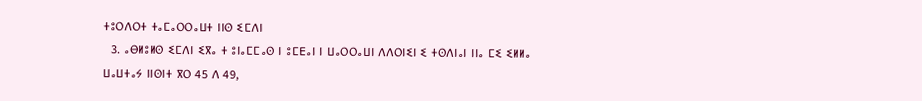ⵜⵓⵔⴷⵔⵜ ⵜⴰⵎⴰⵔⵔⴰⵡⵜ ⵏⵏⵙ ⵉⵎⴷⵏ
  3. ⴰⴱⵍⵓⵍⵙ ⵉⵎⴷⵏ ⵉⴳⴰ ⵜ ⵓⵏⴰⵎⵎⴰⵙ ⵏ ⵓⵎⴹⴰⵏ ⵏ ⵡⴰⵔⵔⴰⵡⵏ ⴷⴷⵔⵏⵉⵏ ⵉ ⵜⵙⴷⵏⴰⵏ ⵏⵏⴰ ⵎⵉ ⵉⵍⵍⴰ ⵡⴰⵡⵜⴰⵢ ⵏⵏⵙⵏⵜ ⴳⵔ 45 ⴷ 49,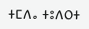ⵜⵎⴷⴰ ⵜⵓⴷⵔⵜ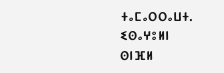ⵜⴰⵎⴰⵔⵔⴰⵡⵜ.
ⵉⵙⴰⵖⵓⵍⵏ
ⵙⵏⴼⵍ